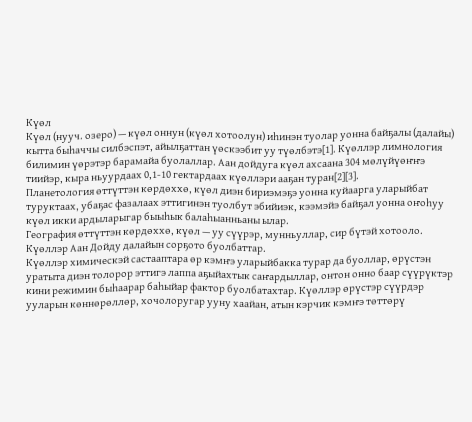Күөл
Күөл (нууч. озеро) — күөл оннун (күөл хотоолун) иһинэн туолар уонна байҕалы (далайы) кытта быһаччы силбэспэт, айылҕаттан үөскээбит уу түөлбэтэ[1]. Күөллэр лимнология билимин үөрэтэр барамайа буолаллар. Аан дойдуга күөл ахсаана 304 мөлүйүөҥҥэ тиийэр, кыра ньуурдаах 0,1-10 гектардаах күөллэри ааҕан туран[2][3].
Планетология өттүттэн көрдөххө, күөл диэн бириэмэҕэ уонна куйаарга уларыйбат туруктаах, убаҕас фазалаах эттигинэн туолбут эбийиэк, кээмэйэ байҕал уонна оҥоһуу күөл икки ардыларыгар быыһык балаһыанньаны ылар.
География өттүттэн көрдөххө, күөл — уу сүүрэр, мунньуллар, сир бүтэй хотооло. Күөллэр Аан Дойду далайын сорҕото буолбаттар.
Күөллэр химическэй састааптара өр кэмҥэ уларыйбакка турар да буоллар, өрүстэн уратыта диэн толорор эттигэ лаппа аҕыйахтык саҥардыллар, онтон онно баар сүүрүктэр кини режимин быһаарар баһыйар фактор буолбатахтар. Күөллэр өрүстэр сүүрдэр ууларын көннөрөллөр, хочолоругар ууну хаайан, атын кэрчик кэмҥэ төттөрү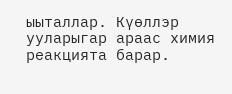ыыталлар. Күөллэр ууларыгар араас химия реакцията барар.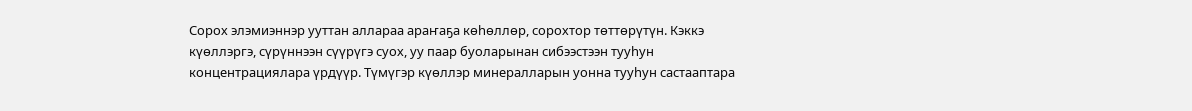Сорох элэмиэннэр ууттан аллараа араҥаҕа көһөллөр, сорохтор төттөрүтүн. Кэккэ күөллэргэ, сүрүннээн сүүрүгэ суох, уу паар буоларынан сибээстээн тууһун концентрациялара үрдүүр. Түмүгэр күөллэр минералларын уонна тууһун састааптара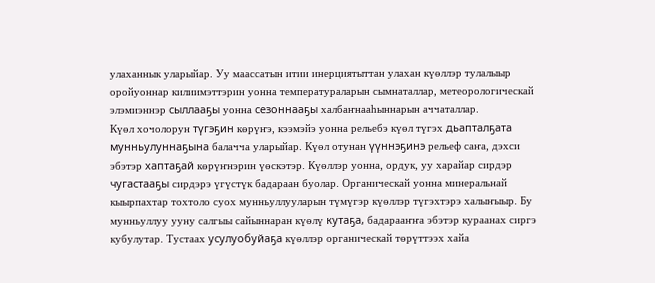улаханнык уларыйар. Уу маассатын итии инерциятыттан улахан күөллэр тулалыыр оройуоннар килиимэттэрин уонна температураларын сымнаталлар, метеорологическай элэмиэннэр сыллааҕы уонна сезоннааҕы халбаҥнааһыннарын аччаталлар.
Күөл хочолорун түгэҕин көрүҥэ, кээмэйэ уонна рельебэ күөл түгэх дьапталҕата мунньулуннаҕына балачча уларыйар. Күөл отунан үүннэҕинэ рельеф саҥа, дэхси эбэтэр хаптаҕай көрүҥнэрин үөскэтэр. Күөллэр уонна, ордук, уу харайар сирдэр чугастааҕы сирдэрэ үгүстүк бадараан буолар. Органическай уонна минеральнай кыырпахтар тохтоло суох мунньуллууларын түмүгэр күөллэр түгэхтэрэ халыҥыыр. Бу мунньуллуу ууну салгыы сайыннаран күөлү кутаҕа, бадарааҥҥа эбэтэр кураанах сиргэ кубулутар. Тустаах усулуобуйаҕа күөллэр органическай төрүттээх хайа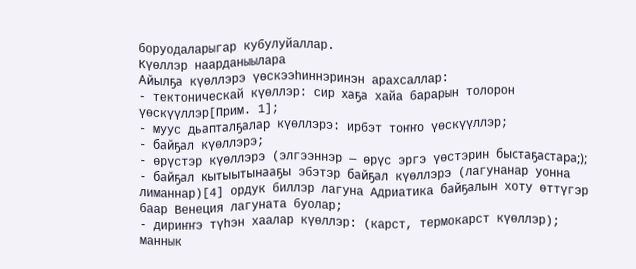боруодаларыгар кубулуйаллар.
Күөллэр наарданыылара
Айылҕа күөллэрэ үөскээһиннэринэн арахсаллар:
- тектоническай күөллэр: сир хаҕа хайа барарын толорон үөскүүллэр[Прим. 1];
- муус дьапталҕалар күөллэрэ: ирбэт тоҥҥо үөскүүллэр;
- байҕал күөллэрэ;
- өрүстэр күөллэрэ (элгээннэр — өрүс эргэ үөстэрин быстаҕастара;);
- байҕал кытыытынааҕы эбэтэр байҕал күөллэрэ (лагунанар уонна лиманнар)[4] ордук биллэр лагуна Адриатика байҕалын хоту өттүгэр баар Венеция лагуната буолар;
- дириҥҥэ түһэн хаалар күөллэр: (карст, термокарст күөллэр); маннык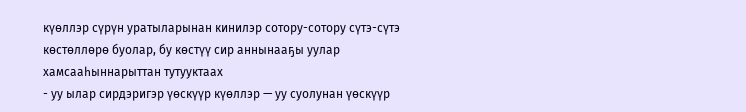күөллэр сүрүн уратыларынан кинилэр сотору-сотору сүтэ-сүтэ көстөллөрө буолар, бу көстүү сир аннынааҕы уулар хамсааһыннарыттан тутууктаах
- уу ылар сирдэригэр үөскүүр күөллэр — уу суолунан үөскүүр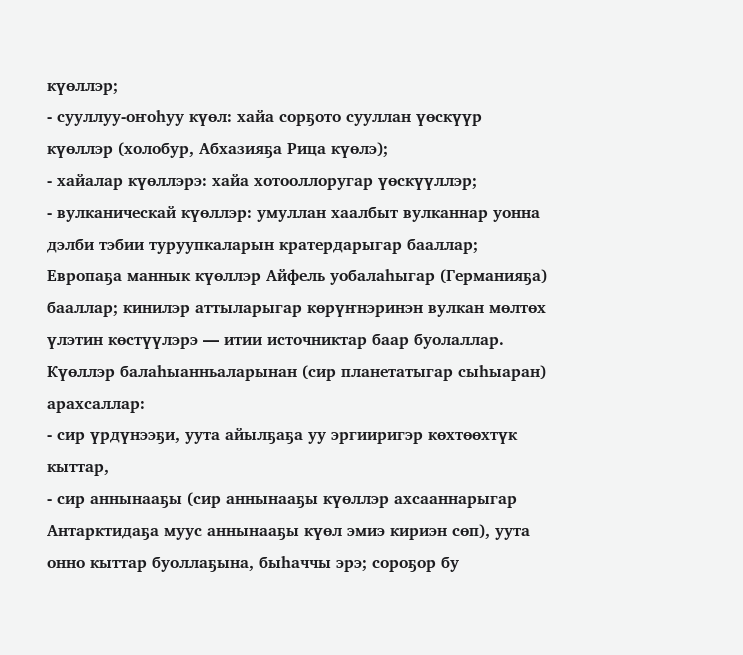күөллэр;
- сууллуу-оҥоһуу күөл: хайа сорҕото сууллан үөскүүр күөллэр (холобур, Абхазияҕа Рица күөлэ);
- хайалар күөллэрэ: хайа хотооллоругар үөскүүллэр;
- вулканическай күөллэр: умуллан хаалбыт вулканнар уонна дэлби тэбии туруупкаларын кратердарыгар бааллар; Европаҕа маннык күөллэр Айфель уобалаһыгар (Германияҕа) бааллар; кинилэр аттыларыгар көрүҥнэринэн вулкан мөлтөх үлэтин көстүүлэрэ — итии источниктар баар буолаллар.
Күөллэр балаһыанньаларынан (сир планетатыгар сыһыаран) арахсаллар:
- сир үрдүнээҕи, уута айылҕаҕа уу эргииригэр көхтөөхтүк кыттар,
- сир аннынааҕы (сир аннынааҕы күөллэр ахсааннарыгар Антарктидаҕа муус аннынааҕы күөл эмиэ кириэн сөп), уута онно кыттар буоллаҕына, быһаччы эрэ; сороҕор бу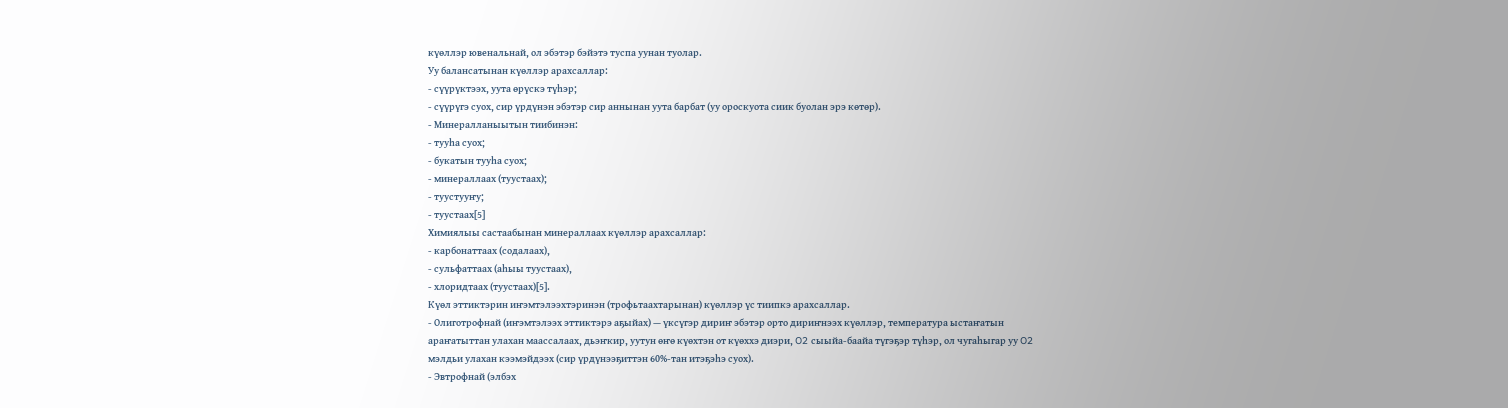күөллэр ювенальнай, ол эбэтэр бэйэтэ туспа уунан туолар.
Уу балансатынан күөллэр арахсаллар:
- сүүрүктээх, уута өрүскэ түһэр;
- сүүрүгэ суох, сир үрдүнэн эбэтэр сир аннынан уута барбат (уу ороскуота сиик буолан эрэ көтөр).
- Минералланыытын тиибинэн:
- тууһа суох;
- букатын тууһа суох;
- минераллаах (туустаах);
- туустууҥу;
- туустаах[5]
Химиялыы састаабынан минераллаах күөллэр арахсаллар:
- карбонаттаах (содалаах),
- сульфаттаах (аһыы туустаах),
- хлоридтаах (туустаах)[5].
Күөл эттиктэрин иҥэмтэлээхтэринэн (трофьтаахтарынан) күөллэр үс тиипкэ арахсаллар.
- Олиготрофнай (иҥэмтэлээх эттиктэрэ аҕыйах) — үксүгэр дириҥ эбэтэр орто дириҥнээх күөллэр, температура ыстаҥатын араҥатыттан улахан маассалаах, дьэҥкир, уутун өҥө күөхтэн от күөххэ диэри, O2 сыыйа-баайа түгэҕэр түһэр, ол чугаһыгар уу O2 мэлдьи улахан кээмэйдээх (сир үрдүнээҕиттэн 60%-тан итэҕэһэ суох).
- Эвтрофнай (элбэх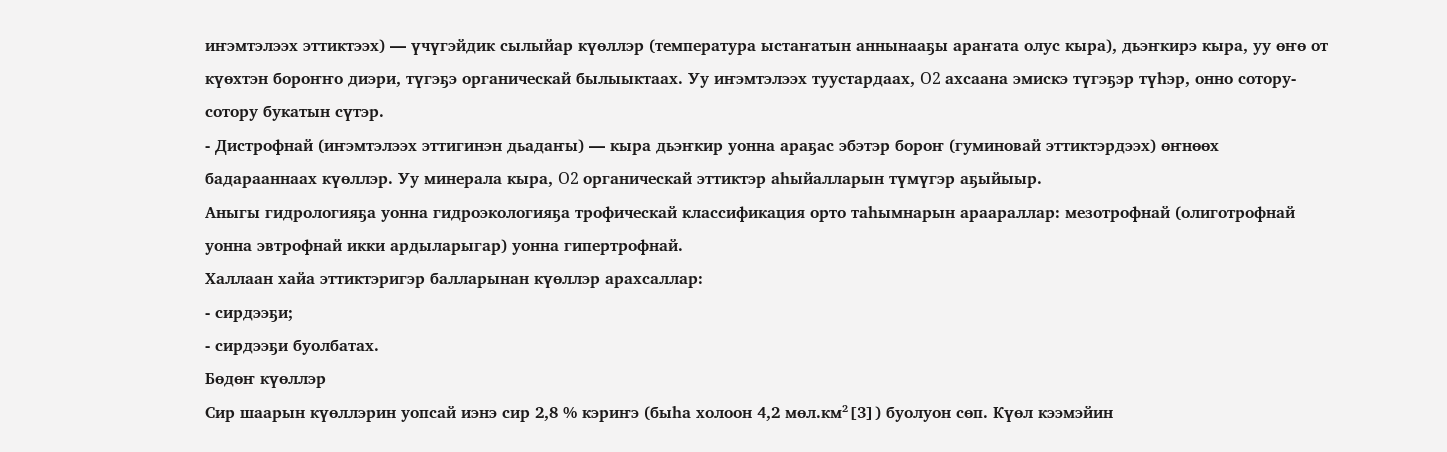иҥэмтэлээх эттиктээх) — үчүгэйдик сылыйар күөллэр (температура ыстаҥатын аннынааҕы араҥата олус кыра), дьэҥкирэ кыра, уу өҥө от күөхтэн бороҥҥо диэри, түгэҕэ органическай былыыктаах. Уу иҥэмтэлээх туустардаах, O2 ахсаана эмискэ түгэҕэр түһэр, онно сотору-сотору букатын сүтэр.
- Дистрофнай (иҥэмтэлээх эттигинэн дьадаҥы) — кыра дьэҥкир уонна араҕас эбэтэр бороҥ (гуминовай эттиктэрдээх) өҥнөөх бадарааннаах күөллэр. Уу минерала кыра, O2 органическай эттиктэр аһыйалларын түмүгэр аҕыйыыр.
Аныгы гидрологияҕа уонна гидроэкологияҕа трофическай классификация орто таһымнарын араараллар: мезотрофнай (олиготрофнай уонна эвтрофнай икки ардыларыгар) уонна гипертрофнай.
Халлаан хайа эттиктэригэр балларынан күөллэр арахсаллар:
- сирдээҕи;
- сирдээҕи буолбатах.
Бөдөҥ күөллэр
Сир шаарын күөллэрин уопсай иэнэ сир 2,8 % кэриҥэ (быһа холоон 4,2 мөл.км²[3]) буолуон сөп. Күөл кээмэйин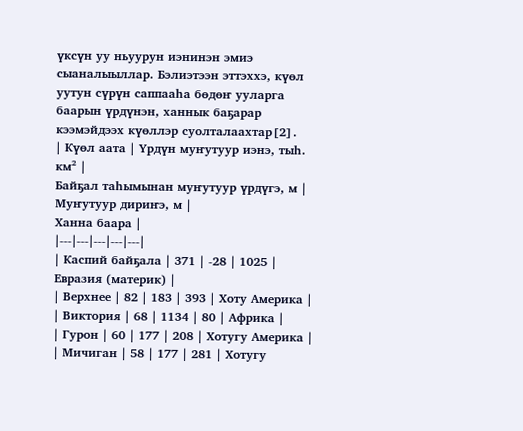үксүн уу ньуурун иэнинэн эмиэ сыаналыыллар. Бэлиэтээн эттэххэ, күөл уутун сүрүн саппааһа бөдөҥ ууларга баарын үрдүнэн, ханнык баҕарар кээмэйдээх күөллэр суолталаахтар[2].
| Күөл аата | Үрдүн муҥутуур иэнэ, тыһ. км² |
Байҕал таһымынан муҥутуур үрдүгэ, м |
Муҥутуур дириҥэ, м |
Ханна баара |
|---|---|---|---|---|
| Каспий байҕала | 371 | -28 | 1025 | Евразия (материк) |
| Верхнее | 82 | 183 | 393 | Хоту Америка |
| Виктория | 68 | 1134 | 80 | Африка |
| Гурон | 60 | 177 | 208 | Хотугу Америка |
| Мичиган | 58 | 177 | 281 | Хотугу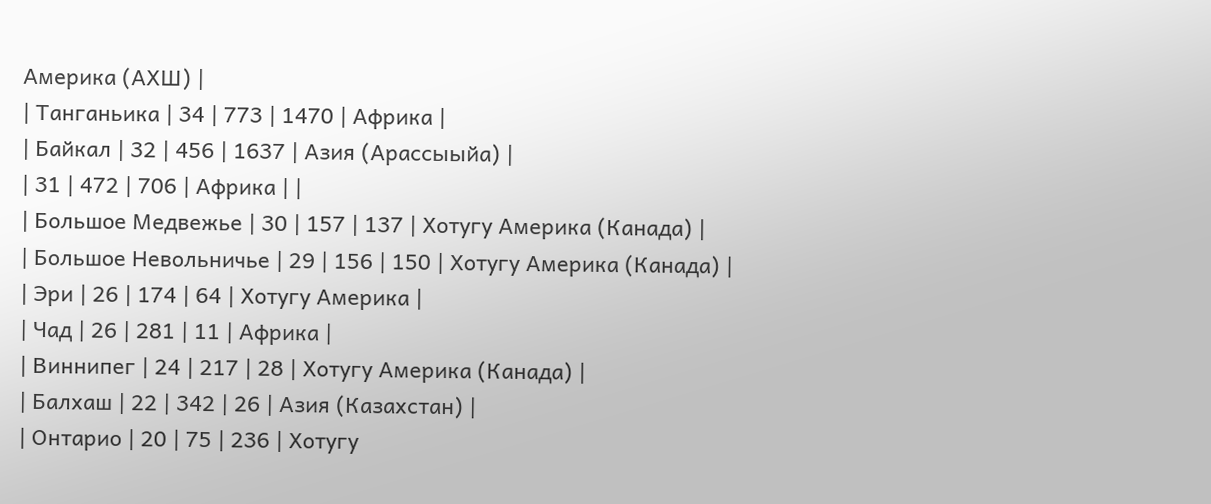Америка (АХШ) |
| Танганьика | 34 | 773 | 1470 | Африка |
| Байкал | 32 | 456 | 1637 | Азия (Арассыыйа) |
| 31 | 472 | 706 | Африка | |
| Большое Медвежье | 30 | 157 | 137 | Хотугу Америка (Канада) |
| Большое Невольничье | 29 | 156 | 150 | Хотугу Америка (Канада) |
| Эри | 26 | 174 | 64 | Хотугу Америка |
| Чад | 26 | 281 | 11 | Африка |
| Виннипег | 24 | 217 | 28 | Хотугу Америка (Канада) |
| Балхаш | 22 | 342 | 26 | Азия (Казахстан) |
| Онтарио | 20 | 75 | 236 | Хотугу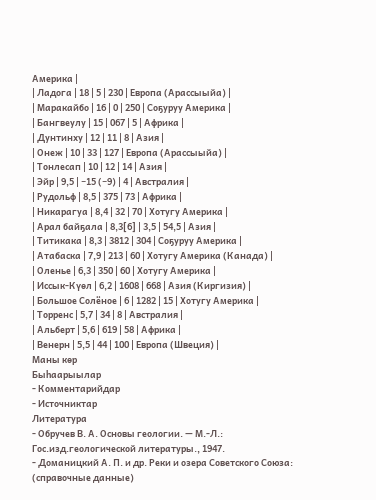Америка |
| Ладога | 18 | 5 | 230 | Европа (Арассыыйа) |
| Маракайбо | 16 | 0 | 250 | Соҕуруу Америка |
| Бангвеулу | 15 | 067 | 5 | Африка |
| Дунтинху | 12 | 11 | 8 | Азия |
| Онеж | 10 | 33 | 127 | Европа (Арассыыйа) |
| Тонлесап | 10 | 12 | 14 | Азия |
| Эйр | 9,5 | −15 (−9) | 4 | Австралия |
| Рудольф | 8,5 | 375 | 73 | Африка |
| Никарагуа | 8,4 | 32 | 70 | Хотугу Америка |
| Арал байҕала | 8,3[6] | 3,5 | 54,5 | Азия |
| Титикака | 8,3 | 3812 | 304 | Соҕуруу Америка |
| Атабаска | 7,9 | 213 | 60 | Хотугу Америка (Канада) |
| Оленье | 6,3 | 350 | 60 | Хотугу Америка |
| Иссык-Күөл | 6,2 | 1608 | 668 | Азия (Киргизия) |
| Большое Солёное | 6 | 1282 | 15 | Хотугу Америка |
| Торренс | 5,7 | 34 | 8 | Австралия |
| Альберт | 5,6 | 619 | 58 | Африка |
| Венерн | 5,5 | 44 | 100 | Европа (Швеция) |
Маны көр
Быһаарыылар
- Комментарийдар
- Источниктар
Литература
- Обручев В. А. Основы геологии. — М.-Л.: Гос.изд.геологической литературы., 1947.
- Доманицкий А. П. и др. Реки и озера Советского Союза: (справочные данные)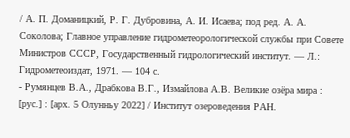/ А. П. Доманицкий, Р. Г. Дубровина, А. И. Исаева; под ред. А. А. Соколова; Главное управление гидрометеорологической службы при Совете Министров СССР, Государственный гидрологический институт. — Л.: Гидрометеоиздат, 1971. — 104 с.
- Румянцев В.А., Драбкова В.Г., Измайлова А.В. Великие озёра мира : [рус.] : [арх. 5 Олунньу 2022] / Институт озероведения РАН.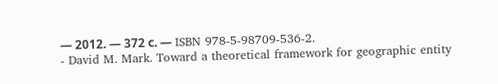— 2012. — 372 с. — ISBN 978-5-98709-536-2.
- David M. Mark. Toward a theoretical framework for geographic entity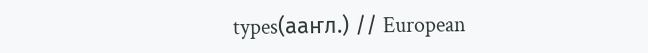types(ааҥл.) // European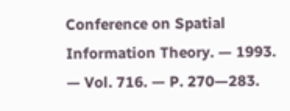Conference on Spatial Information Theory. — 1993. — Vol. 716. — P. 270—283.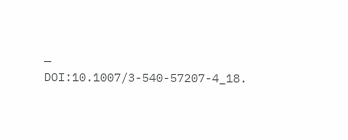— DOI:10.1007/3-540-57207-4_18.